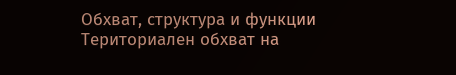Обхват, структура и функции
Териториален обхват на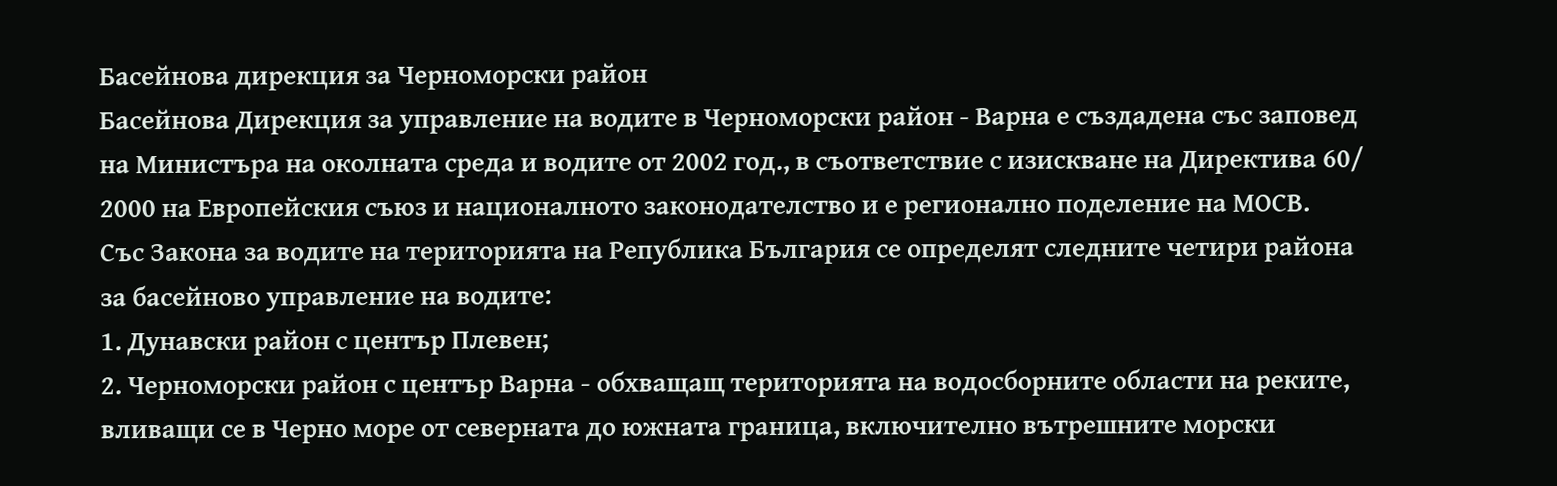Басейнова дирекция за Черноморски район
Басейнова Дирекция за управление на водите в Черноморски район - Варна е създадена със заповед на Министъра на околната среда и водите от 2002 год., в съответствие с изискване на Директива 60/ 2000 на Европейския съюз и националното законодателство и е регионално поделение на МОСВ.
Със Закона за водите на територията на Република България се определят следните четири района за басейново управление на водите:
1. Дунавски район с център Плевен;
2. Черноморски район с център Варна - обхващащ територията на водосборните области на реките, вливащи се в Черно море от северната до южната граница, включително вътрешните морски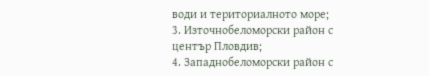води и териториалното море;
3. Източнобеломорски район с център Пловдив;
4. Западнобеломорски район с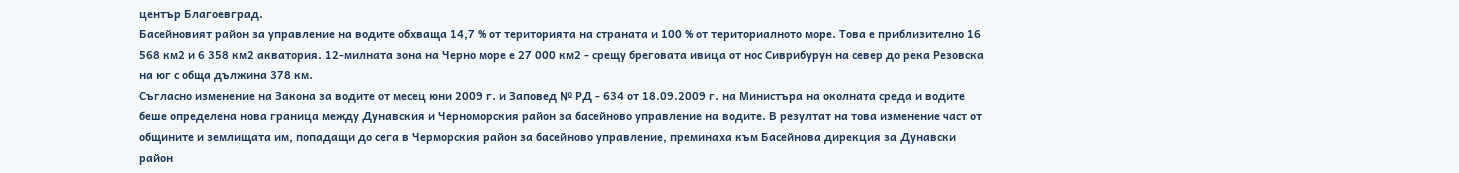център Благоевград.
Басейновият район за управление на водите обхваща 14,7 % от територията на страната и 100 % от териториалното море. Това е приблизително 16 568 км2 и 6 358 км2 акватория. 12-милната зона на Черно море е 27 000 км2 - срещу бреговата ивица от нос Сиврибурун на север до река Резовска на юг с обща дължина 378 км.
Съгласно изменение на Закона за водите от месец юни 2009 г. и Заповед № РД - 634 от 18.09.2009 г. на Министъра на околната среда и водите беше определена нова граница между Дунавския и Черноморския район за басейново управление на водите. В резултат на това изменение част от общините и землищата им, попадащи до сега в Черморския район за басейново управление, преминаха към Басейнова дирекция за Дунавски район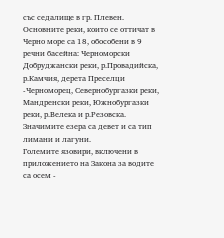със седалище в гр. Плевен.
Основните реки, които се оттичат в Черно море са 18, обособени в 9 речни басейна: Черноморски Добруджански реки, р.Провадийска, р.Камчия, дерета Преселци -Черноморец, Севернобургазки реки, Мандренски реки, Южнобургазки реки, р.Велека и р.Резовска.
Значимите езера са девет и са тип лимани и лагуни.
Големите язовири, включени в приложението на Закона за водите са осем -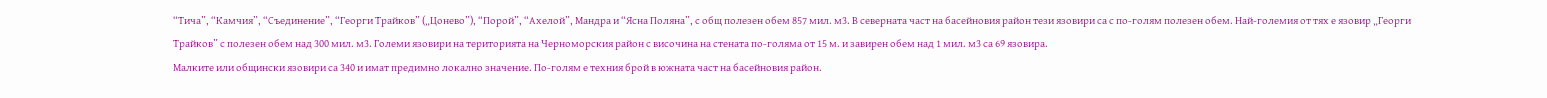“Тича”, “Камчия”, “Съединение”, “Георги Трайков” („Цонево”), “Порой”, “Ахелой”, Мандра и “Ясна Поляна”, с общ полезен обем 857 мил. м3. В северната част на басейновия район тези язовири са с по-голям полезен обем. Най-големия от тях е язовир „Георги Трайков” с полезен обем над 300 мил. м3. Големи язовири на територията на Черноморския район с височина на стената по-голяма от 15 м. и завирен обем над 1 мил. м3 са 69 язовира.
Малките или общински язовири са 340 и имат предимно локално значение. По-голям е техния брой в южната част на басейновия район.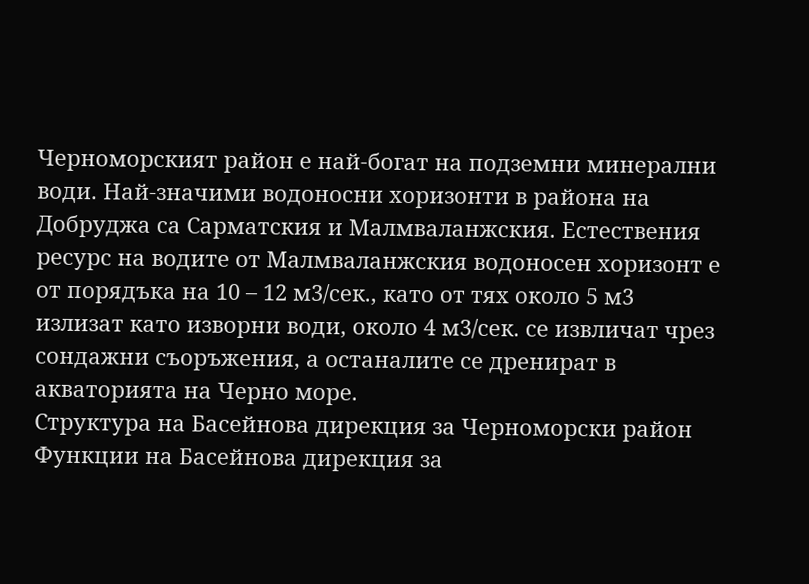Черноморският район е най-богат на подземни минерални води. Най-значими водоносни хоризонти в района на Добруджа са Сарматския и Малмваланжския. Естествения ресурс на водите от Малмваланжския водоносен хоризонт е от порядъка на 10 – 12 м3/сек., като от тях около 5 м3 излизат като изворни води, около 4 м3/сек. се извличат чрез сондажни съоръжения, а останалите се дренират в акваторията на Черно море.
Структура на Басейнова дирекция за Черноморски район
Функции на Басейнова дирекция за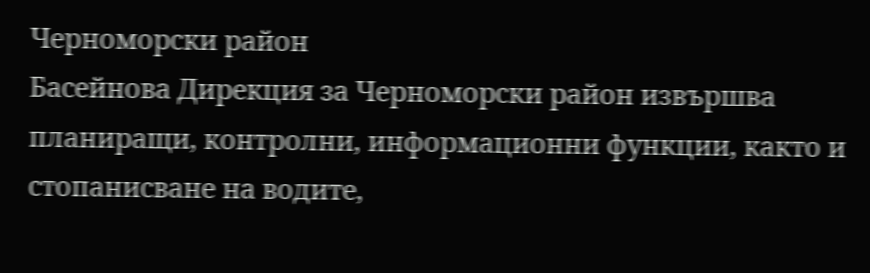Черноморски район
Басейнова Дирекция за Черноморски район извършва планиращи, контролни, информационни функции, както и стопанисване на водите,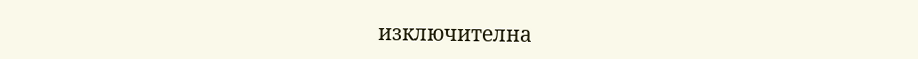изключителна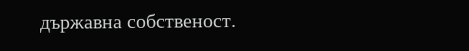държавна собственост.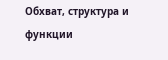Обхват, структура и функции